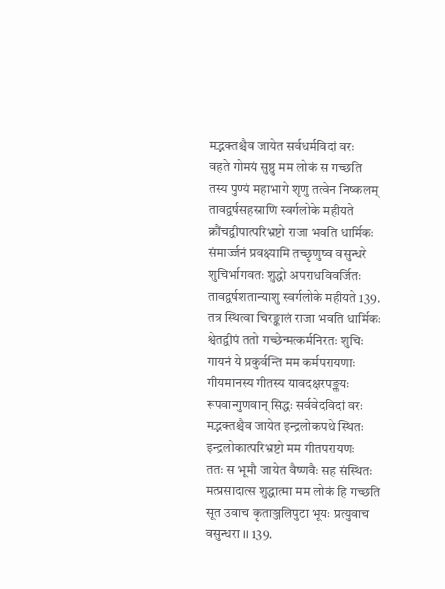मद्भक्तश्चैव जायेत सर्वधर्मविदां वरः
वहते गोमयं सुष्ठु मम लोकं स गच्छति
तस्य पुण्यं महाभागे शृणु तत्वेन निष्कलम्
तावद्वर्षसहस्राणि स्वर्गलोके महीयते
क्रौंचद्वीपात्परिभ्रष्टो राजा भवति धार्मिकः
संमार्ज्जनं प्रवक्ष्यामि तच्छृणुष्व वसुन्धरे
शुचिर्भागवतः शुद्धो अपराधविवर्जितः
तावद्वर्षशतान्याशु स्वर्गलोके महीयते 139.
तत्र स्थित्वा चिरङ्कालं राजा भवति धार्मिकः
श्वेतद्वीपं ततो गच्छेन्मत्कर्मनिरतः शुचिः
गायनं ये प्रकुर्वन्ति मम कर्मपरायणाः
गीयमानस्य गीतस्य यावदक्षरपङ्क्तयः
रूपवान्गुणवान् सिद्धः सर्ववेदविदां वरः
मद्भक्तश्चैव जायेत इन्द्रलोकपथे स्थितः
इन्द्रलोकात्परिभ्रष्टो मम गीतपरायणः
ततः स भूमौ जायेत वैष्णवैः सह संस्थितः
मत्प्रसादात्स शुद्धात्मा मम लोकं हि गच्छति
सूत उवाच कृताञ्जलिपुटा भूयः प्रत्युवाच वसुन्धरा ।। 139.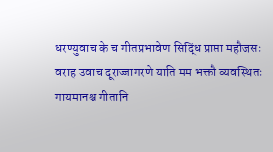धरण्युवाच के च गीतप्रभावेण सिद्धिं प्राप्ता महौजसः
वराह उवाच दूराज्जागरणे याति मम भक्तौ व्यवस्थितः
गायमानश्च गीतानि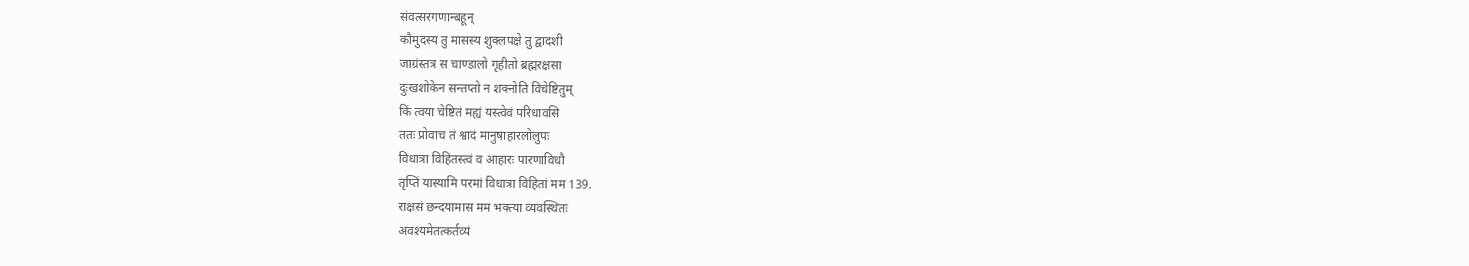संवत्सरगणान्बहून्
कौमुदस्य तु मासस्य शुक्लपक्षे तु द्वादशी
जाग्रंस्तत्र स चाण्डालो गृहीतो ब्रह्मरक्षसा
दुःखशोकेन सन्तप्तो न शक्नोति विचेष्टितुम्
किं त्वया चेष्टितं मह्यं यस्त्वेवं परिधावसि
ततः प्रोवाच तं श्वादं मानुषाहारलोलुपः
विधात्रा विहितस्त्वं व आहारः पारणाविधौ
तृप्तिं यास्यामि परमां विधात्रा विहितां मम 139.
राक्षसं छन्दयामास मम भक्त्या व्यवस्थितः
अवश्यमेतत्कर्तव्यं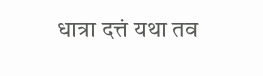धात्रा दत्तं यथा तव